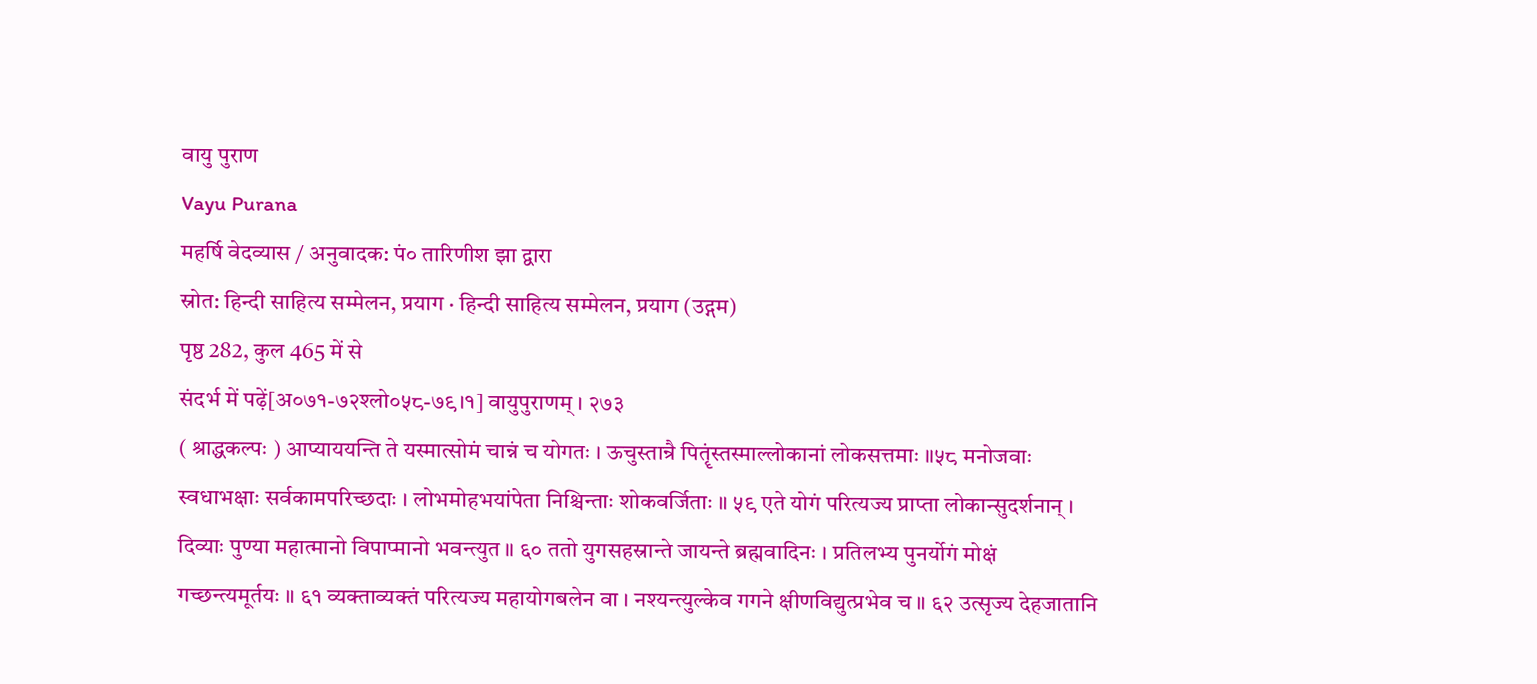वायु पुराण
Vayu Purana
महर्षि वेदव्यास / अनुवादक: पं० तारिणीश झा द्वारा
स्रोत: हिन्दी साहित्य सम्मेलन, प्रयाग · हिन्दी साहित्य सम्मेलन, प्रयाग (उद्गम)
पृष्ठ 282, कुल 465 में से
संदर्भ में पढ़ें[अ०७१-७२श्लो०५८-७९।१] वायुपुराणम् । २७३
( श्राद्धकल्पः ) आप्याययन्ति ते यस्मात्सोमं चान्नं च योगतः । ऊचुस्तान्रै पितॄंस्तस्माल्लोकानां लोकसत्तमाः ॥५८ मनोजवाः स्वधाभक्षाः सर्वकामपरिच्छदाः । लोभमोहभयांपेता निश्चिन्ताः शोकवर्जिताः ॥ ५९ एते योगं परित्यज्य प्राप्ता लोकान्सुदर्शनान् । दिव्याः पुण्या महात्मानो विपाप्मानो भवन्त्युत ॥ ६० ततो युगसहस्रान्ते जायन्ते ब्रह्मवादिनः । प्रतिलभ्य पुनर्योगं मोक्षं गच्छन्त्यमूर्तयः ॥ ६१ व्यक्ताव्यक्तं परित्यज्य महायोगबलेन वा । नश्यन्त्युल्केव गगने क्षीणविद्युत्प्रभेव च ॥ ६२ उत्सृज्य देहजातानि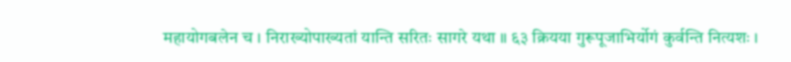महायोगबलेन च । निराख्योपाख्यतां यान्ति सरितः सागरे यथा ॥ ६३ क्रियया गुरूपूजाभिर्योगं कुर्वन्ति नित्यशः ।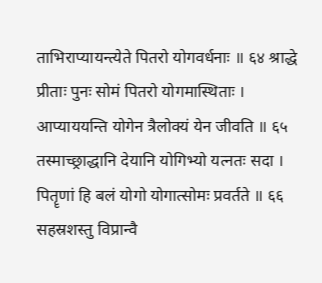ताभिराप्यायन्त्येते पितरो योगवर्धनाः ॥ ६४ श्राद्धे प्रीताः पुनः सोमं पितरो योगमास्थिताः । आप्याययन्ति योगेन त्रैलोक्यं येन जीवति ॥ ६५ तस्माच्छ्राद्धानि देयानि योगिभ्यो यत्नतः सदा । पितॄणां हि बलं योगो योगात्सोमः प्रवर्तते ॥ ६६ सहस्रशस्तु विप्रान्वै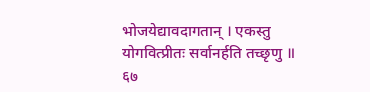भोजयेद्यावदागतान् । एकस्तु योगवित्प्रीतः सर्वानर्हति तच्छृणु ॥ ६७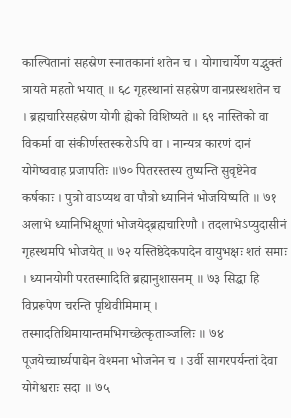काल्पितानां सहस्रेण स्नातकानां शतेन च । योगाचार्येण यद्भुक्तं त्रायते महतो भयात् ॥ ६८ गृहस्थानां सहस्रेण वानप्रस्थशतेन च । ब्रह्मचारिसहस्रेण योगी ह्येको विशिष्यते ॥ ६९ नास्तिको वा विकर्मा वा संकीर्णस्तस्करोऽपि वा । नान्यत्र कारणं दानं योगेष्ववाह प्रजापतिः ॥७० पितरस्तस्य तुष्यन्ति सुवृष्टेनेव कर्षकाः । पुत्रो वाऽप्यथ वा पौत्रो ध्यानिनं भोजयिष्यति ॥ ७१ अलाभे ध्यानिभिक्षूणां भोजयेद्ब्रह्मचारिणौ । तदलाभेऽप्युदासीनं गृहस्थमपि भोजयेत् ॥ ७२ यस्तिष्ठेदेकपादेन वायुभक्षः शतं समाः । ध्यानयोगी परतस्मादिति ब्रह्मानुशासनम् ॥ ७३ सिद्धा हि विप्ररूपेण चरन्ति पृथिवीमिमाम् । तस्मादतिथिमायान्तमभिगच्छेत्कृताञ्जलिः ॥ ७४ पूजयेच्चार्घ्यपाद्येन वेश्मना भोजनेन च । उर्वी सागरपर्यन्तां देवा योगेश्वराः सदा ॥ ७५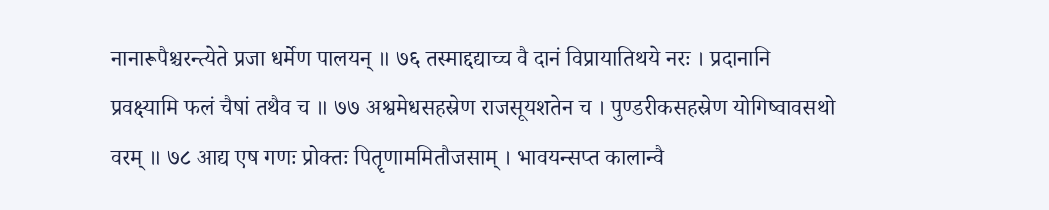नानारूपैश्चरन्त्येते प्रजा धर्मेण पालयन् ॥ ७६ तस्माद्दद्याच्च वै दानं विप्रायातिथये नरः । प्रदानानि प्रवक्ष्यामि फलं चैषां तथैव च ॥ ७७ अश्वमेधसहस्रेण राजसूयशतेन च । पुण्डरीकसहस्रेण योगिष्वावसथो वरम् ॥ ७८ आद्य एष गणः प्रोक्तः पितॄणाममितौजसाम् । भावयन्सप्त कालान्वै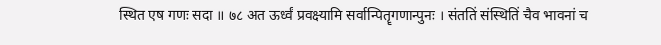स्थित एष गणः सदा ॥ ७८ अत ऊर्ध्वं प्रवक्ष्यामि सर्वान्पितॄगणान्पुनः । संततिं संस्थितिं चैव भावनां च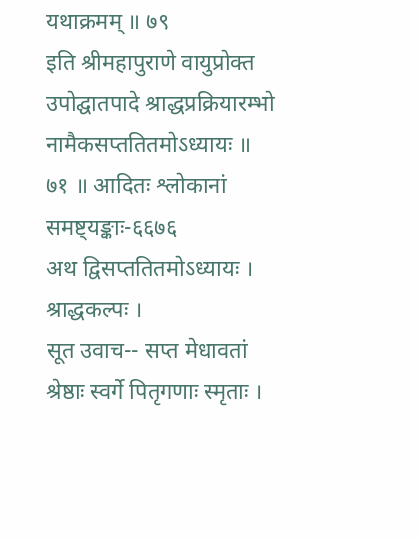यथाक्रमम् ॥ ७९
इति श्रीमहापुराणे वायुप्रोक्त उपोद्घातपादे श्राद्धप्रक्रियारम्भो नामैकसप्ततितमोऽध्यायः ॥ ७१ ॥ आदितः श्लोकानां समष्ट्यङ्काः-६६७६
अथ द्विसप्ततितमोऽध्यायः ।
श्राद्धकल्पः ।
सूत उवाच-- सप्त मेधावतां श्रेष्ठाः स्वर्गे पितृगणाः स्मृताः ।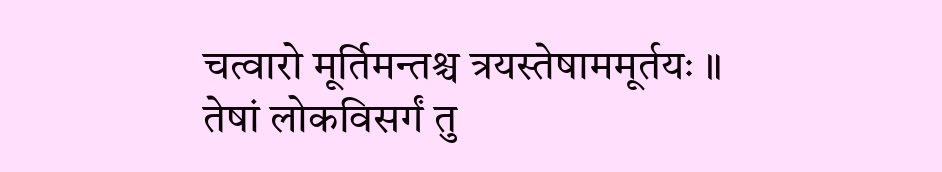चत्वारो मूर्तिमन्तश्च त्रयस्तेषाममूर्तयः ॥ तेषां लोकविसर्गं तु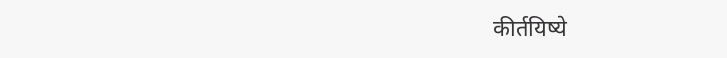कीर्तयिष्ये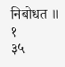निबोधत ॥ १
३५